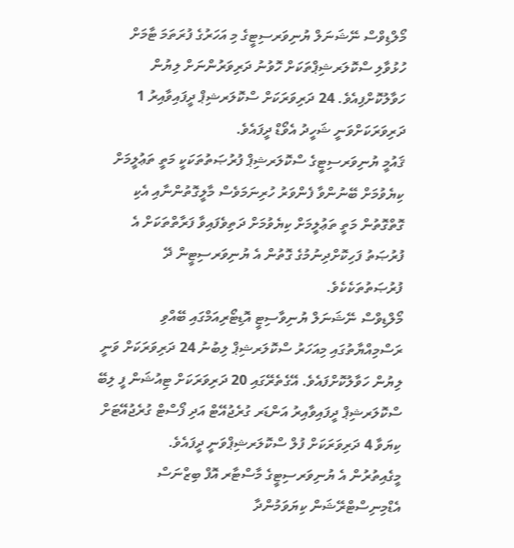މޯލްޑިވްސް ނޭޝަނަލް ޔުނިވަރސިޓީގެ މި އަހަރުގެ ފުރަތަމަ ޓާމަށް ހުޅުވާލި ސްކޮލަރޝިޕްތަކަށް ހޮވުނު ދަރިވަރުންނަށް ލިޔުން ހަވާލުކޮށްފިއެވެ. 24 ދަރިވަރަކަށް ސްކޮލަރޝިޕް ދީފައިވާއިރު 1 ދަރިވަރަކަށްވަނީ ޝަހީދު އެވޯޑް ދީފައެވެ.
ޤައުމީ ޔުނިވަރސިޓީގެ ސްކޮލަރޝިޕް ފުރުޞަތުތަކަކީ މަތީ ތަޢުލީމަށް ކިޔެވުމަށް ބޭނުންވާ ފެންވަރު ހުރިނަމަވެސް މާލީގޮތުންނާއި އެކި ގޮތްގޮތުން މަތީ ތަޢުލީމަށް ކިޔެވުމަށް ދަތިވެފައިވާ ފަރާތްތަކަށް އެ ފުރުޞަތު ފަހިކޮށްދިނުމުގެ ގޮތުން އެ ޔުނިވަރސިޓީން ދޭ ފުރުޞަތުތަކެކެވެ.
މޯލްޑިވްސް ނޭޝަނަލް ޔުނިވާސިޓީ އޮޑިޓޯރިއަމްގައި ބޭއްވި ރަސްމިއްޔާތުގައި މިއަހަރު ސްކޮލަރޝިޕް ލިބުނު 24 ދަރިވަރަކަށް ވަނީ ލިޔުން ހަވާލުކޮށްފައެވެ. އޭގެތެރޭގައި 20 ދަރިވަރަކަށް ޓިއުޝަން ފީ ލިބޭ ސްކޮލަރޝިޕް ދީފައިވާއިރު އަންޑަރ ގުރެޖުއޭޓް އަދި ފޯސްޓް ގުރެޖުއޭޓަށް ކިޔަވާ 4 ދަރިވަރަކަށް ފުލް ސްކޮލަރޝިޕްވަނީ ދީފައެވެ.
މީގެއިތުރުން އެ ޔުނިވަރސިޓީގެ މާސްޓާރ އޮފް ބިޒްނަސް އެޑްމިނިސްޓްރޭޝަން ކިޔަވަމުންދާ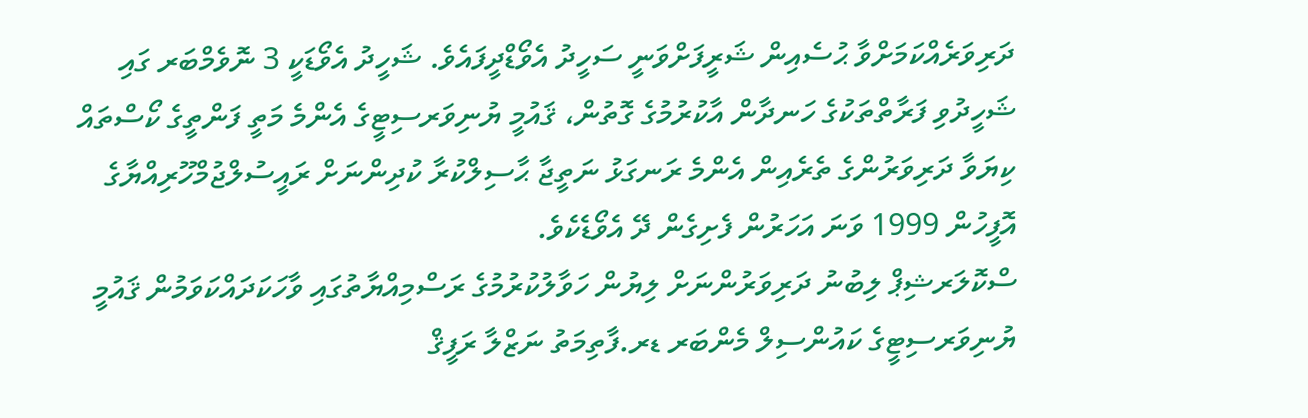ދަރިވަރެއްކަމަށްވާ ޙުސެއިން ޝަރީފަށްވަނީ ސަހީދު އެވޯޑްދީފައެވެ. ޝަހީދު އެވޯޑަކީ 3 ނޮވެމްބަރ ގައި ޝަހީދުވި ފަރާތްތަކުގެ ހަނދާން އާކުރުމުގެ ގޮތުން، ޤައުމީ ޔުނިވަރސިޓީގެ އެންމެ މަތީ ފަންތީގެ ކޯސްތައް ކިޔަވާ ދަރިވަރުންގެ ތެރެއިން އެންމެ ރަނގަޅު ނަތީޖާ ޙާސިލްކުރާ ކުދިންނަށް ރައީސުލްޖުމްހޫރިއްޔާގެ އޮފީހުން 1999 ވަނަ އަހަރުން ފެށިގެން ދޭ އެވޯޑެކެވެ.
ސްކޮލަރޝިޕް ލިބުނު ދަރިވަރުންނަށް ލިޔުން ހަވާލުކުރުމުގެ ރަސްމިއްޔާތުގައި ވާހަކަދައްކަވަމުން ޤައުމީ ޔުނިވަރސިޓީގެ ކައުންސިލް މެންބަރ ޑރ.ފާތިމަތު ނަޒްލާ ރަފީޤް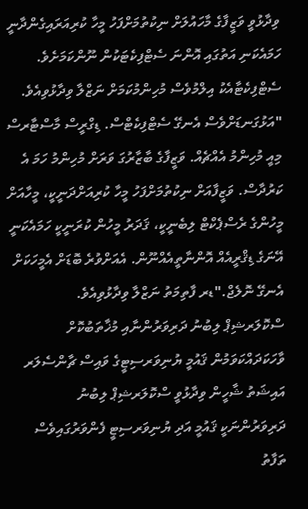ވިދާޅުވީ ވަޒީފާގެ މާހައުލަށް ނިކުތުމަށްފަހު މީހާ ކުރިއަރައިގެންދާނީ ހަމައެކަނި އަތުގައި އޮންނަ ސެޓްފިކެޓަކުން ނޫންކަމަށެވެ. ސެޓްފިކެޓާއެކު އިލްމުވެސް މުހިންމުކަމަށް ނަޒްލާ ވިދާޅުވިއެވެ.
"އަޅުގަނޑަށްވެސް އެނގޭ ސެޓްފިކެޓްސް. ޑިގްރީސް މާސްޓާރސް މިއީ މުހިންމު އެއްޗެއް. ވަޒީފާގެ ބާޒާރުގަ ވަރަށް މުހިންމު ހަމަ އެ ކަރުދާސް. ވަޒީފާއަށް ނިކުތުމަށްފަހު މީހާ ކުރިއަށްދަނީކީ، މީހާއަށް މީހުންގެ ރެސްޕެކްޓް ލިބެނީކީ، ޤަދަރު މީހުން ކުރަނީކީ ހަމައެކަނީ އޭނަގެ ޑިޤްރީއެއް އޮންނާތީއެއްނޫން. އެއަށްވުރެ ބޮޑަށް އެމީހަކަށް އެނގޭ ނޮލެޖް."ޑރ ފާތިމަތު ނަޒްލާ ވިދާޅުވިއެވެ.
ސްކޮލަރޝިޕް ލިބުނު ދަރިވަރުންނާއި މުޚާތަބުކޮށް ވާހަކަދައްކަވަމުން ޤައުމީ ޔުނިވަރސިޓީގެ ވައިސް ޗާންސެލަރ އައިޝަތު ޝާހީން ވިދާޅުވީ ސްކޮލަރޝިޕް ލިބުނު ދަރިވަރުންނަކީ ޤައުމީ އަދި ޔުނިވަރސިޓީ ފެންވަރުގައިވެސް ތަފާތު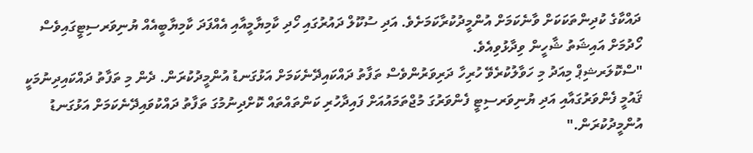ދައްކާގެ ކުދިންތަކަކަށް ވާނެކަމަށް އުންމީދުކުރާކަމަށެވެ. އަދި ސުކޫލް ދައުރުގައި ހޯދި ކާމިޔާމީއާއި އެއްފަދަ ކާމިޔާބީއެއް ޔުނިވަރސިޓީގައިވެސް ހޯދުމަށް އައިޝަތު ޝާހީން ވިދާޅުވިއެވެ.
"ސްކޮލަރޝިޕް މިއަދު މި ހަވާލުކުރެވޭ ހުރިހާ ދަރިވަރުންވެސް ތަފާތު ދައްކައިދޭނެކަމަށް އަޅުގަނޑު އުންމީދުކުރަން. ދެން މި ތަފާތު ދައްކައިދިނުމަކީ ޤައުމީ ފެންވަރުގައާއި އަދި ޔުނިވަރސިޓީ ފެންވަރުގަ މުޖްތަމައުއަށް ފައިދާހުރި ކަންތައްތައް ކޮށްދިނުމުގަ ތަފާތު ދައްކުވައިދޭނެކަމަށް އަޅުގަނޑު އުންމީދުކުރަން."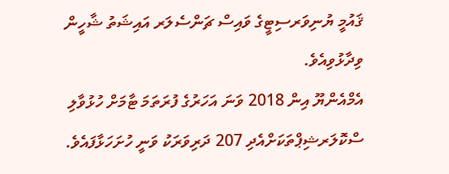ޤައުމީ ޔުނިވަރސިޓީގެ ވައިސް ޗަންސެލަރ އައިޝަތު ޝާހީން ވިދާޅުވިއެވެ.
އެމްއެންޔޫ އިން 2018 ވަނަ އަހަރުގެ ފުރަތަމަ ޓާމަށް ހުޅުވާލި ސްކޮލަރޝިޕްތަކަށްއެދި 207 ދަރިވަރަކު ވަނީ ހުށަހަޅާފައެވެ.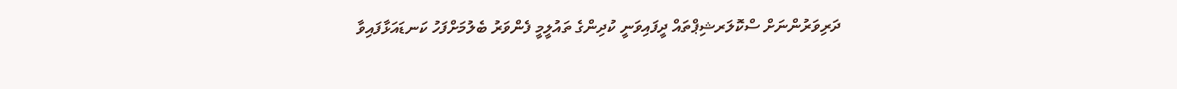ދަރިވަރުންނަށް ސްކޮލަރޝިޕްތައް ދީފައިވަނީ ކުދިންގެ ތައުލީމީ ފެންވަރު ބެލުމަށްފަހު ކަނޑައަޅާފައިވާ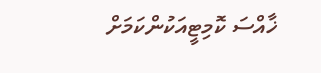ޚާއްސަ ކޮމިޓީއަކުންކަމަށް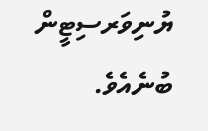ޔުނިވަރސިޓީން ބުނެއެވެ.